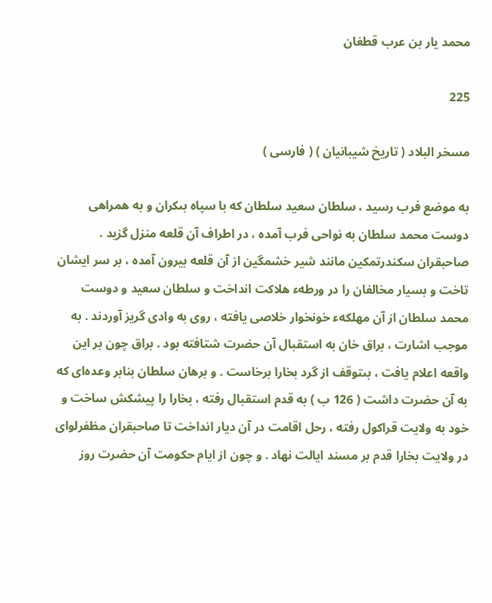محمد يار بن عرب قطغان

225

مسخر البلاد ( تاريخ شيبانيان ) ( فارسى )

به موضع فرب رسيد ، سلطان سعيد سلطان كه با سپاه بىكران و به همراهى دوست محمد سلطان به نواحى فرب آمده ، در اطراف آن قلعه منزل گزيد . صاحبقران سكندرتمكين مانند شير خشمگين از آن قلعه بيرون آمده ، بر سر ايشان تاخت و بسيار مخالفان را در ورطهء هلاكت انداخت و سلطان سعيد و دوست محمد سلطان از آن مهلكهء خونخوار خلاصى يافته ، روى به وادى گريز آوردند . به موجب اشارت ، براق خان به استقبال آن حضرت شتافته بود . براق چون بر اين واقعه اعلام يافت ، بىتوقف از گرد بخارا برخاست . و برهان سلطان بنابر وعده‌اى كه به آن حضرت داشت ( 126 ب ) به قدم استقبال رفته ، بخارا را پيشكش ساخت و خود به ولايت قراكول رفته ، رحل اقامت در آن ديار انداخت تا صاحبقران مظفرلواى در ولايت بخارا قدم بر مسند ايالت نهاد . و چون از ايام حكومت آن حضرت روز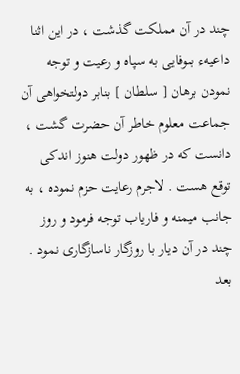چند در آن مملكت گذشت ، در اين اثنا داعيهء بىوفايى به سپاه و رعيت و توجه نمودن برهان [ سلطان ] بنابر دولتخواهى آن جماعت معلوم خاطر آن حضرت گشت ، دانست كه در ظهور دولت هنوز اندكى توقع هست . لاجرم رعايت حزم نموده ، به جانب ميمنه و فارياب توجه فرمود و روز چند در آن ديار با روزگار ناسازگارى نمود . بعد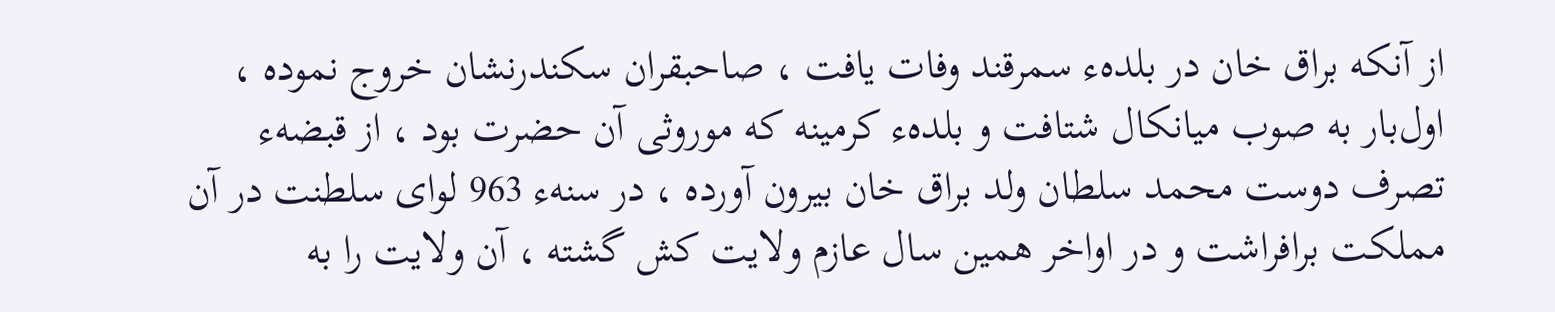از آنكه براق خان در بلدهء سمرقند وفات يافت ، صاحبقران سكندرنشان خروج نموده ، اول‌بار به صوب ميانكال شتافت و بلدهء كرمينه كه موروثى آن حضرت بود ، از قبضهء تصرف دوست محمد سلطان ولد براق خان بيرون آورده ، در سنهء 963 لواى سلطنت در آن مملكت برافراشت و در اواخر همين سال عازم ولايت كش گشته ، آن ولايت را به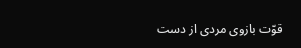قوّت بازوى مردى از دست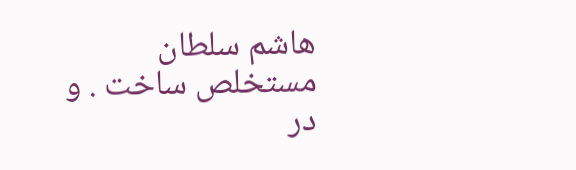هاشم سلطان مستخلص ساخت . و در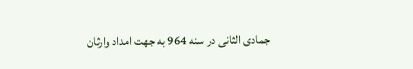جمادى الثانى در سنه 964 به جهت امداد وارثان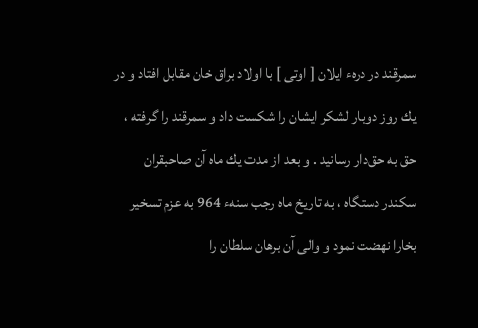سمرقند در درهء ايلان [ اوتى ] با اولاد براق خان مقابل افتاد و در يك روز دوبار لشكر ايشان را شكست داد و سمرقند را گرفته ، حق به حق‌دار رسانيد . و بعد از مدت يك ماه آن صاحبقران سكندر دستگاه ، به تاريخ ماه رجب سنهء 964 به عزم تسخير بخارا نهضت نمود و والى آن برهان سلطان را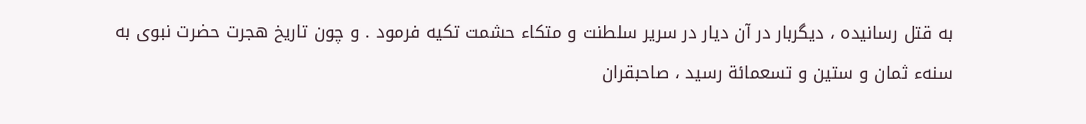به قتل رسانيده ، ديگربار در آن ديار در سرير سلطنت و متكاء حشمت تكيه فرمود . و چون تاريخ هجرت حضرت نبوى به سنهء ثمان و ستين و تسعمائة رسيد ، صاحبقران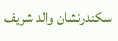سكندرنشان والد شريف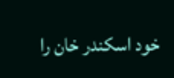خود اسكندر خان را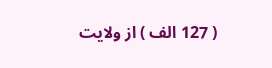( 127 الف ) از ولايت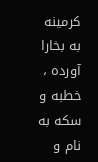كرمينه به بخارا آورده ، خطبه و سكه به نام و